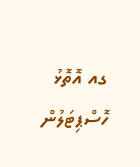ގއ އޮތޮޅު ހޮސްޕިޓަލުން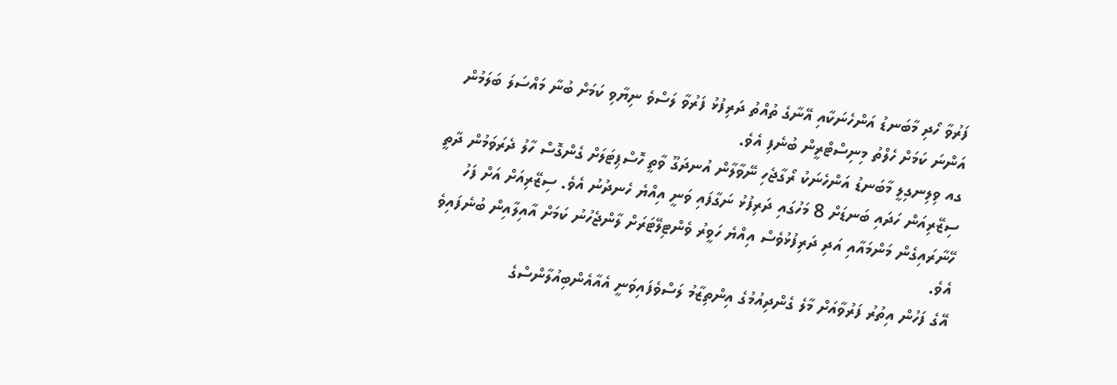ފަރުވާ ހޯދި މާބަނޑު އަންހެނަކާއި އޭނާގެ ތުއްތު ދަރިފުޅު ފަރުވާ ލަސްވެ ނިޔާވި ކަމަށް ބުނާ މައްސަލަ ބަލަމުން އަންނަ ކަމަށް ހެލްތު މިނިސްޓްރީން ބުނެފި އެވެ.
ގއ ވިލިނގިލީ މާބަނޑު އަންހެނަކު ރޯގާޖެހި ނޭވާލާން އުނދަގޫ ވާތީ ހޮސްޕިޓަލަށް ގެންގޮސް ހާލު ދެރަވަމުން ދާތީ ސިޒޭރިއަން ހަދައި ބަނޑަށް 8 މަހުގައި ދަރިފުޅު ނަގާފައި ވަނީ އިއްޔެ ހެނދުނު އެވެ. ސިޒޭރިއަށް އަށް ފަހު ހޭނާރައިގެން މަންމައާއި އަދި ދަރިފުޅުވެސް އިއްޔެ ހަވީރު ވެންޓިލޭޓަރަށް ލާންޖެހުނު ކަމަށް އާއިލާއިން ބުނެފައިވެ އެވެ.
އޭގެ ފަހުން އިތުރު ފަރުވާއަށް މާލެ ގެންދިއުމުގެ އިންތިޒާމު ލަސްވެފައިވަނީ އެއާއެންބިއުލާންސްގެ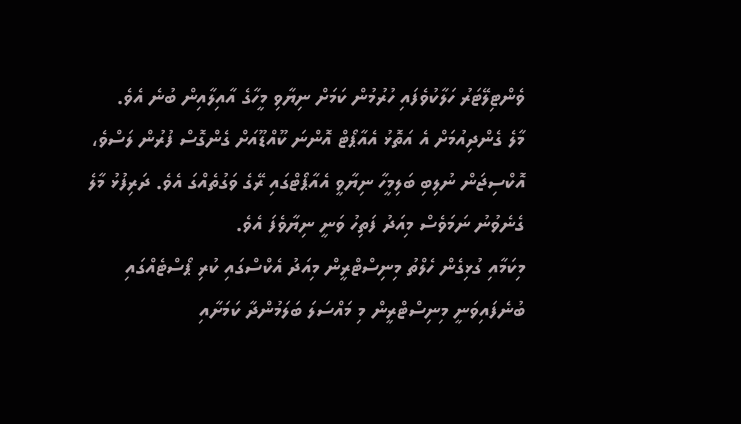ވެންޓިލޭޓަރު ހަލާކުވެފައި ހުރުމުން ކަމަށް ނިޔާވި މީހާގެ އާއިލާއިން ބުނެ އެވެ.
މާލެ ގެންދިއުމަށް އެ އަތޮޅު އެއާޕޯޓް އޮންނަ ކޫއްޑޫއަށް ގެންގޮސް ފުރުން ލަސްވެ، އޮކްސިޖަން ނުލިބި ބަލިމީހާ ނިޔާވީ އެއާޕޯޓްގައި ރޭގެ ވަގުތެއްގަ އެވެ. ދަރިފުޅު މާލެ ގެނެވުނު ނަމަވެސް މިއަދު ފަތިހު ވަނީ ނިޔާވެފަ އެވެ.
މިކަމާއި ގުޅިގެން ހެލްތު މިނިސްޓްރީން މިއަދު އެކްސްގައި ކުރި ޕޯސްޓެއްގައި ބުނެފައިވަނީ މިނިސްޓްރީން މި މައްސަލަ ބަލަމުންދާ ކަމަށާއި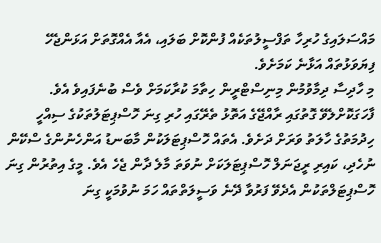މައްސަލައިގެ ހުރިހާ ތަފްސީލުތަކެއް ފުންކޮށް ބަލައި، އެއާ އެއްގޮތަށް އަޅަންޖެހޭ ފިޔަވަޅުތައް އަޅާނެ ކަމަށެވެ.
މި ހާދިސާ ދިމާވުމުން މިނިސްޓްރީން ހިތާމަ ކުރާކަމަށް ވެސް ބުނެފައިވެ އެވެ.
ފާހަގަކޮށްލެވޭ ގޮތުގައި ރާއްޖޭގެ އަތޮޅު ތެރޭގައި ހުރި ގިނަ ހޮސްޕިޓަލުތަކުގެ ސިއްހީ ހިދުމަތުގެ ހާލަތު ވަރަށް ދަށެވެ. އެތައް ހޮސްޕިޓަލަކުން މާބަނޑު އަންހެނުންގެ ސްކޭން ނުހެދި، ކައިރި ރީޖަނަލް ހޮސްޕިޓަލަކަށް ނުވަތަ މާލެ ދާން ޖެހެ އެވެ. މީގެ އިތުރުން ގިނަ ހޮސްޕިޓަލްތަކުން އެދެވޭ ފަރުވާ ދޭނެ ވަސީލަތްތައް ހަމަ ނުވުމަކީ ގިނަ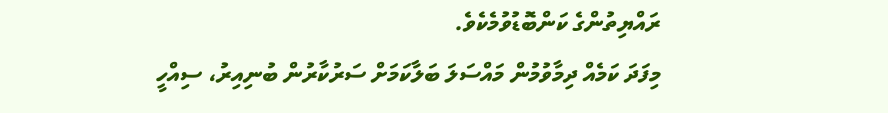ރައްޔިތުންގެ ކަންބޮޑުވުމެކެވެ.
މިފަދަ ކަމެއް ދިމާވުމުން މައްސަލަ ބަލާކަމަށް ސަރުކާރުން ބުނިއިރު، ސިއްހީ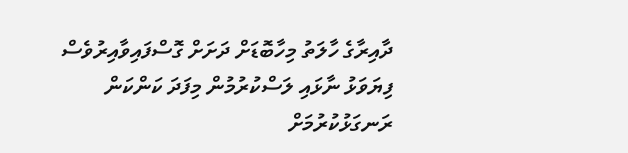ދާއިރާގެ ހާލަތު މިހާބޮޑަށް ދަށަށް ގޮސްފައިވާއިރުވެސް ފިޔަވަޅު ނާޅައި ލަސްކުރުމުން މިފަދަ ކަންކަން ރަނގަޅުކުރުމަށް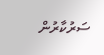ސަރުކާރުން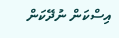އިސްކަން ނުދޭކަން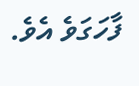ފާހަގަވެ އެވެ.